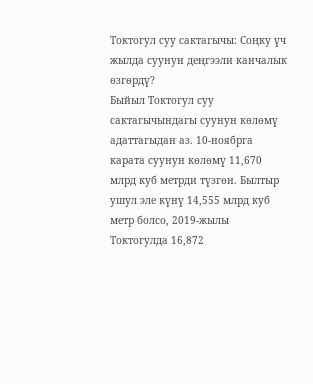Токтогул суу сактагычы: Соңку үч жылда суунун деңгээли канчалык өзгөрдү?
Быйыл Токтогул суу сактагычындагы суунун көлөмү адаттагыдан аз. 10-ноябрга карата суунун көлөмү 11,670 млрд куб метрди түзгөн. Былтыр ушул эле күнү 14,555 млрд куб метр болсо, 2019-жылы Токтогулда 16,872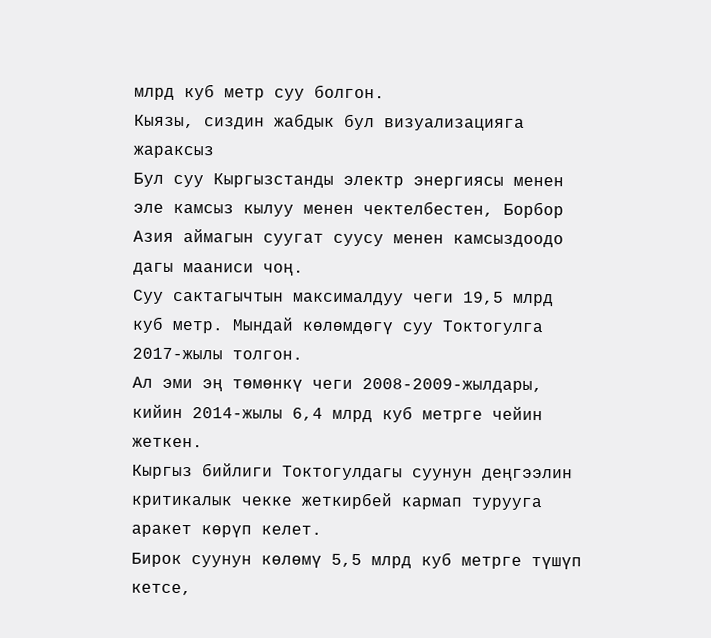млрд куб метр суу болгон.
Кыязы, сиздин жабдык бул визуализацияга жараксыз
Бул суу Кыргызстанды электр энергиясы менен эле камсыз кылуу менен чектелбестен, Борбор Азия аймагын суугат суусу менен камсыздоодо дагы мааниси чоң.
Суу сактагычтын максималдуу чеги 19,5 млрд куб метр. Мындай көлөмдөгү суу Токтогулга 2017-жылы толгон.
Ал эми эң төмөнкү чеги 2008-2009-жылдары, кийин 2014-жылы 6,4 млрд куб метрге чейин жеткен.
Кыргыз бийлиги Токтогулдагы суунун деңгээлин критикалык чекке жеткирбей кармап турууга аракет көрүп келет.
Бирок суунун көлөмү 5,5 млрд куб метрге түшүп кетсе,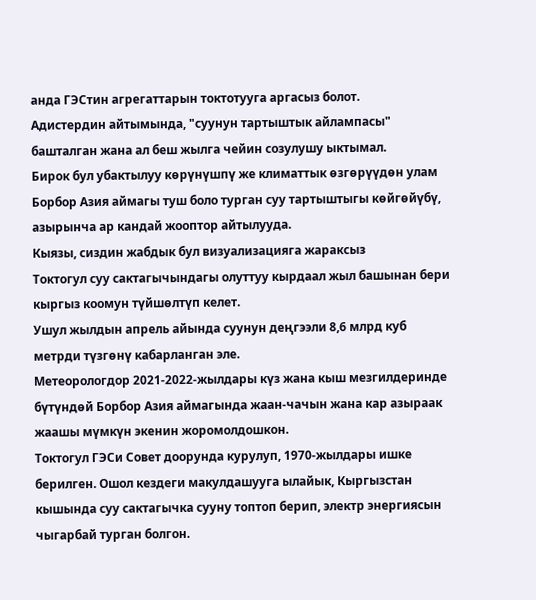анда ГЭСтин агрегаттарын токтотууга аргасыз болот.
Адистердин айтымында, "суунун тартыштык айлампасы" башталган жана ал беш жылга чейин созулушу ыктымал.
Бирок бул убактылуу көрүнүшпү же климаттык өзгөрүүдөн улам Борбор Азия аймагы туш боло турган суу тартыштыгы көйгөйүбү, азырынча ар кандай жооптор айтылууда.
Кыязы, сиздин жабдык бул визуализацияга жараксыз
Токтогул суу сактагычындагы олуттуу кырдаал жыл башынан бери кыргыз коомун түйшөлтүп келет.
Ушул жылдын апрель айында суунун деңгээли 8,6 млрд куб метрди түзгөнү кабарланган эле.
Метеорологдор 2021-2022-жылдары күз жана кыш мезгилдеринде бүтүндөй Борбор Азия аймагында жаан-чачын жана кар азыраак жаашы мүмкүн экенин жоромолдошкон.
Токтогул ГЭСи Совет доорунда курулуп, 1970-жылдары ишке берилген. Ошол кездеги макулдашууга ылайык, Кыргызстан кышында суу сактагычка сууну топтоп берип, электр энергиясын чыгарбай турган болгон.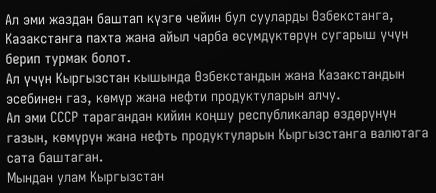Ал эми жаздан баштап күзгө чейин бул сууларды Өзбекстанга, Казакстанга пахта жана айыл чарба өсүмдүктөрүн сугарыш үчүн берип турмак болот.
Ал үчүн Кыргызстан кышында Өзбекстандын жана Казакстандын эсебинен газ, көмүр жана нефти продуктуларын алчу.
Ал эми СССР тарагандан кийин коңшу республикалар өздөрүнүн газын, көмүрүн жана нефть продуктуларын Кыргызстанга валютага сата баштаган.
Мындан улам Кыргызстан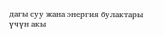дагы суу жана энергия булактары үчүн акы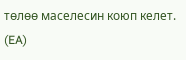төлөө маселесин коюп келет. (EA)